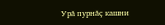Урă пурнăç кашни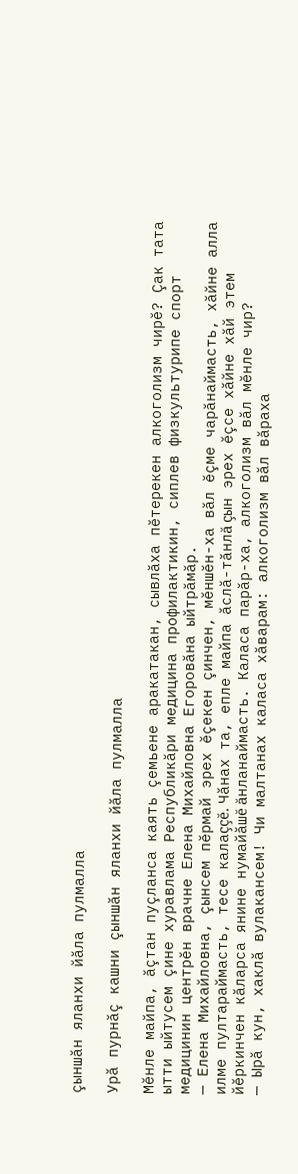çыншăн яланхи йăла пулмалла

Урă пурнăç кашни çыншăн яланхи йăла пулмалла

Мĕнле майпа, ăçтан пуçланса каять çемьене аракатакан, сывлăха пĕтерекен алкоголизм чирĕ? Çак тата ытти ыйтусем çине хуравлама Республикăри медицина профилактикин, сиплев физкультурипе спорт медицинин центрĕн врачне Елена Михайловна Егоровăна ыйтрăмăр.
— Елена Михайловна, çынсем пĕрмай эрех ĕçекен çинчен, мĕншĕн-ха вăл ĕçме чарăнаймасть, хăйне алла илме пултараймасть, тесе калаççĕ. Чăнах та, епле майпа ăслă-тăнлă çын эрех ĕçсе хăйне хăй этем йĕркинчен кăларса янине нумайăшĕ ăнланаймасть. Каласа парăр-ха, алкоголизм вăл мĕнле чир?
— Ырă кун, хаклă вулакансем! Чи малтанах каласа хăварам: алкоголизм вăл вăраха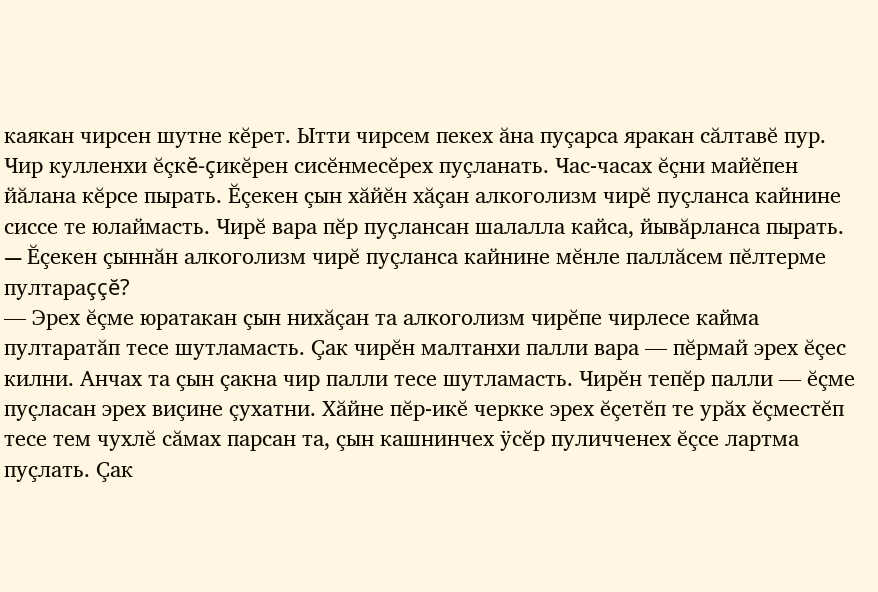каякан чирсен шутне кĕрет. Ытти чирсем пекех ăна пуçарса яракан сăлтавĕ пур. Чир кулленхи ĕçкĕ-çикĕрен сисĕнмесĕрех пуçланать. Час-часах ĕçни майĕпен йăлана кĕрсе пырать. Ĕçекен çын хăйĕн хăçан алкоголизм чирĕ пуçланса кайнине сиссе те юлаймасть. Чирĕ вара пĕр пуçлансан шалалла кайса, йывăрланса пырать.
— Ĕçекен çыннăн алкоголизм чирĕ пуçланса кайнине мĕнле паллăсем пĕлтерме пултараççĕ?
— Эрех ĕçме юратакан çын нихăçан та алкоголизм чирĕпе чирлесе кайма пултаратăп тесе шутламасть. Çак чирĕн малтанхи палли вара — пĕрмай эрех ĕçес килни. Анчах та çын çакна чир палли тесе шутламасть. Чирĕн тепĕр палли — ĕçме пуçласан эрех виçине çухатни. Хăйне пĕр-икĕ черкке эрех ĕçетĕп те урăх ĕçместĕп тесе тем чухлĕ сăмах парсан та, çын кашнинчех ÿсĕр пуличченех ĕçсе лартма пуçлать. Çак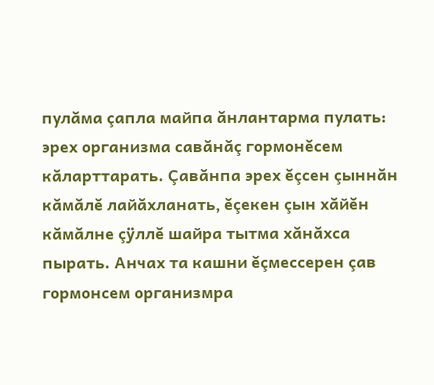пулăма çапла майпа ăнлантарма пулать: эрех организма савăнăç гормонĕсем кăларттарать. Çавăнпа эрех ĕçсен çыннăн кăмăлĕ лайăхланать, ĕçекен çын хăйĕн кăмăлне çÿллĕ шайра тытма хăнăхса пырать. Анчах та кашни ĕçмессерен çав гормонсем организмра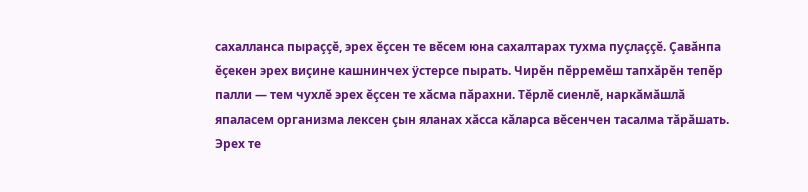сахалланса пыраççĕ, эрех ĕçсен те вĕсем юна сахалтарах тухма пуçлаççĕ. Çавăнпа ĕçекен эрех виçине кашнинчех ÿстерсе пырать. Чирĕн пĕрремĕш тапхăрĕн тепĕр палли — тем чухлĕ эрех ĕçсен те хăсма пăрахни. Тĕрлĕ сиенлĕ, наркăмăшлă япаласем организма лексен çын яланах хăсса кăларса вĕсенчен тасалма тăрăшать. Эрех те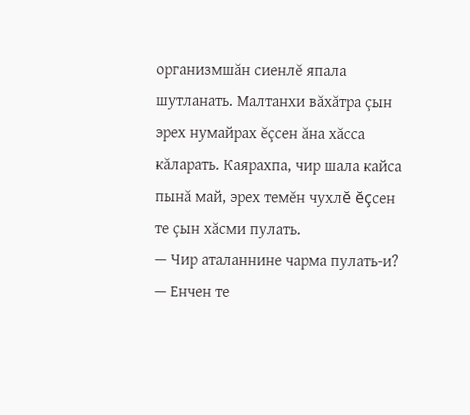организмшăн сиенлĕ япала шутланать. Малтанхи вăхăтра çын эрех нумайрах ĕçсен ăна хăсса кăларать. Каярахпа, чир шала кайса пынă май, эрех темĕн чухлĕ ĕçсен те çын хăсми пулать.
— Чир аталаннине чарма пулать-и?
— Енчен те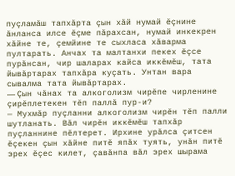пуçламăш тапхăрта çын хăй нумай ĕçнине ăнланса илсе ĕçме пăрахсан, нумай инкекрен хăйне те, çемйине те сыхласа хăварма пултарать. Анчах та малтанхи пекех ĕçсе пурăнсан, чир шаларах кайса иккĕмĕш, тата йывăртарах тапхăра куçать. Унтан вара сывалма тата йывăртарах.
— Çын чăнах та алкоголизм чирĕпе чирленине çирĕплетекен тĕп паллă пур-и?
— Мухмăр пуçланни алкоголизм чирĕн тĕп палли шутланать. Вăл чирĕн иккĕмĕш тапхăр пуçланнине пĕлтерет. Ирхине урăлса çитсен ĕçекен çын хăйне питĕ япăх туять, унăн питĕ эрех ĕçес килет, çавăнпа вăл эрех шырама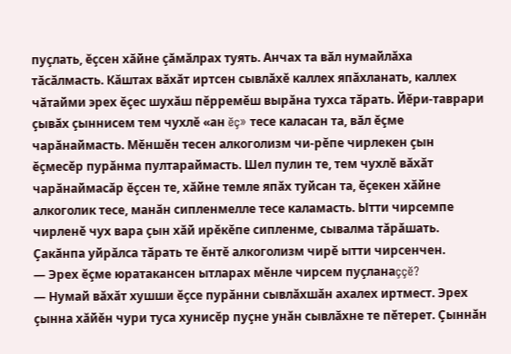пуçлать, ĕçсен хăйне çăмăлрах туять. Анчах та вăл нумайлăха тăсăлмасть. Кăштах вăхăт иртсен сывлăхĕ каллех япăхланать, каллех чăтайми эрех ĕçес шухăш пĕрремĕш вырăна тухса тăрать. Йĕри-таврари çывăх çыннисем тем чухлĕ «ан ĕç» тесе каласан та, вăл ĕçме чарăнаймасть. Мĕншĕн тесен алкоголизм чи-рĕпе чирлекен çын ĕçмесĕр пурăнма пултараймасть. Шел пулин те, тем чухлĕ вăхăт чарăнаймасăр ĕçсен те, хăйне темле япăх туйсан та, ĕçекен хăйне алкоголик тесе, манăн сипленмелле тесе каламасть. Ытти чирсемпе чирленĕ чух вара çын хăй ирĕкĕпе сипленме, сывалма тăрăшать. Çакăнпа уйрăлса тăрать те ĕнтĕ алкоголизм чирĕ ытти чирсенчен.
— Эрех ĕçме юратакансен ытларах мĕнле чирсем пуçланаççĕ?
— Нумай вăхăт хушши ĕçсе пурăнни сывлăхшăн ахалех иртмест. Эрех çынна хăйĕн чури туса хунисĕр пуçне унăн сывлăхне те пĕтерет. Çыннăн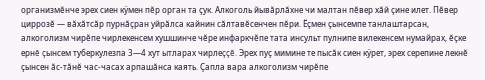организмĕнче эрех сиен кÿмен пĕр орган та çук. Алкоголь йывăрлăхне чи малтан пĕвер хăй çине илет. Пĕвер циррозĕ — вăхăтсăр пурнăçран уйрăлса кайнин сăлтавĕсенчен пĕри. Ĕçмен çынсемпе танлаштарсан, алкоголизм чирĕпе чирлекенсем хушшинче чĕре инфаркчĕпе тата инсульт пулнипе вилекенсем нумайрах, ĕçке ернĕ çынсем туберкулезпа 3—4 хут ытларах чирлеççĕ. Эрех пуç мимине те пысăк сиен кÿрет, эрех серепине лекнĕ çынсен ăс-тăнĕ час-часах арпашăнса каять. Çапла вара алкоголизм чирĕпе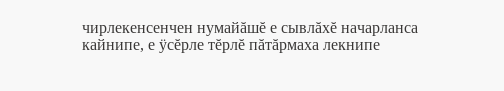чирлекенсенчен нумайăшĕ е сывлăхĕ начарланса кайнипе, е ÿсĕрле тĕрлĕ пăтăрмаха лекнипе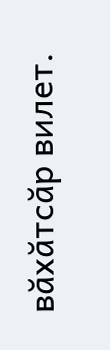вăхăтсăр вилет.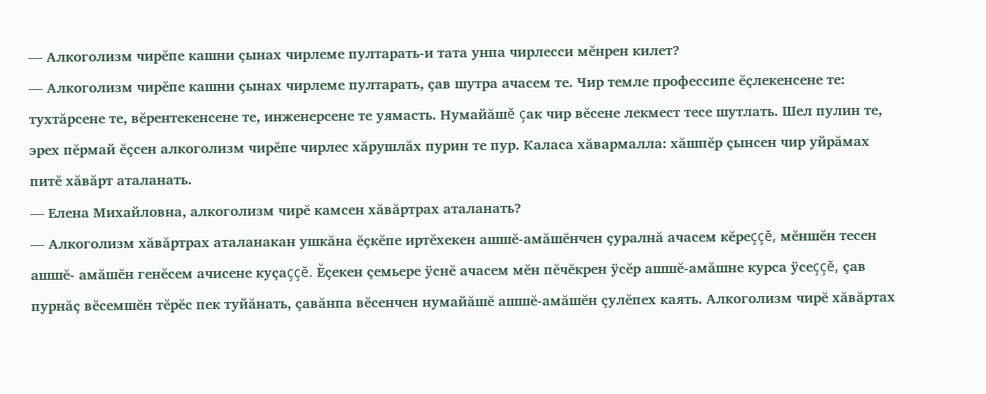— Алкоголизм чирĕпе кашни çынах чирлеме пултарать-и тата унпа чирлесси мĕнрен килет?
— Алкоголизм чирĕпе кашни çынах чирлеме пултарать, çав шутра ачасем те. Чир темле профессипе ĕçлекенсене те: тухтăрсене те, вĕрентекенсене те, инженерсене те уямасть. Нумайăшĕ çак чир вĕсене лекмест тесе шутлать. Шел пулин те, эрех пĕрмай ĕçсен алкоголизм чирĕпе чирлес хăрушлăх пурин те пур. Каласа хăвармалла: хăшпĕр çынсен чир уйрăмах питĕ хăвăрт аталанать.
— Елена Михайловна, алкоголизм чирĕ камсен хăвăртрах аталанать?
— Алкоголизм хăвăртрах аталанакан ушкăна ĕçкĕпе иртĕхекен ашшĕ-амăшĕнчен çуралнă ачасем кĕреççĕ, мĕншĕн тесен ашшĕ- амăшĕн генĕсем ачисене куçаççĕ. Ĕçекен çемьере ÿснĕ ачасем мĕн пĕчĕкрен ÿсĕр ашшĕ-амăшне курса ÿсеççĕ, çав пурнăç вĕсемшĕн тĕрĕс пек туйăнать, çавăнпа вĕсенчен нумайăшĕ ашшĕ-амăшĕн çулĕпех каять. Алкоголизм чирĕ хăвăртах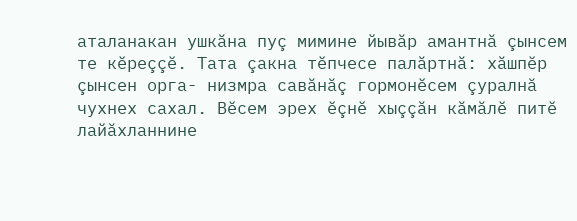аталанакан ушкăна пуç мимине йывăр амантнă çынсем те кĕреççĕ. Тата çакна тĕпчесе палăртнă: хăшпĕр çынсен орга- низмра савăнăç гормонĕсем çуралнă чухнех сахал. Вĕсем эрех ĕçнĕ хыççăн кăмăлĕ питĕ лайăхланнине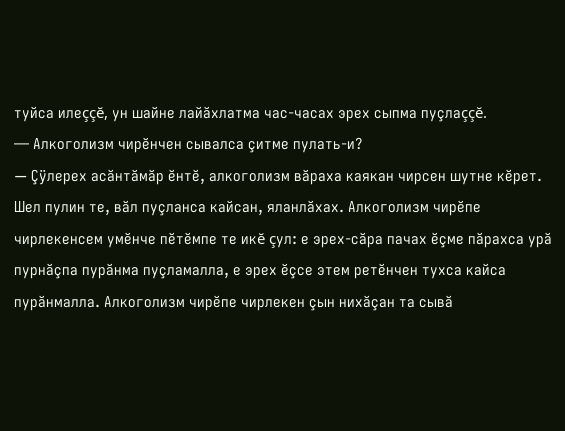туйса илеççĕ, ун шайне лайăхлатма час-часах эрех сыпма пуçлаççĕ.
— Алкоголизм чирĕнчен сывалса çитме пулать-и?
— Çÿлерех асăнтăмăр ĕнтĕ, алкоголизм вăраха каякан чирсен шутне кĕрет. Шел пулин те, вăл пуçланса кайсан, яланлăхах. Алкоголизм чирĕпе чирлекенсем умĕнче пĕтĕмпе те икĕ çул: е эрех-сăра пачах ĕçме пăрахса урă пурнăçпа пурăнма пуçламалла, е эрех ĕçсе этем ретĕнчен тухса кайса пурăнмалла. Алкоголизм чирĕпе чирлекен çын нихăçан та сывă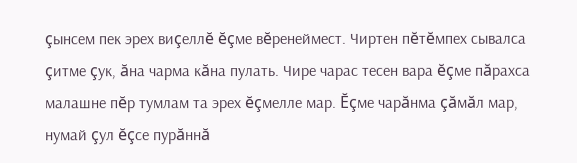çынсем пек эрех виçеллĕ ĕçме вĕренеймест. Чиртен пĕтĕмпех сывалса çитме çук, ăна чарма кăна пулать. Чире чарас тесен вара ĕçме пăрахса малашне пĕр тумлам та эрех ĕçмелле мар. Ĕçме чарăнма çăмăл мар, нумай çул ĕçсе пурăннă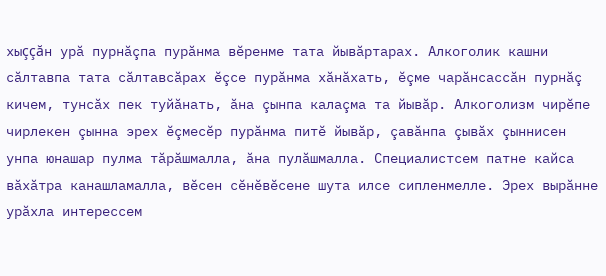хыççăн урă пурнăçпа пурăнма вĕренме тата йывăртарах. Алкоголик кашни сăлтавпа тата сăлтавсăрах ĕçсе пурăнма хăнăхать, ĕçме чарăнсассăн пурнăç кичем, тунсăх пек туйăнать, ăна çынпа калаçма та йывăр. Алкоголизм чирĕпе чирлекен çынна эрех ĕçмесĕр пурăнма питĕ йывăр, çавăнпа çывăх çыннисен унпа юнашар пулма тăрăшмалла, ăна пулăшмалла. Специалистсем патне кайса вăхăтра канашламалла, вĕсен сĕнĕвĕсене шута илсе сипленмелле. Эрех вырăнне урăхла интерессем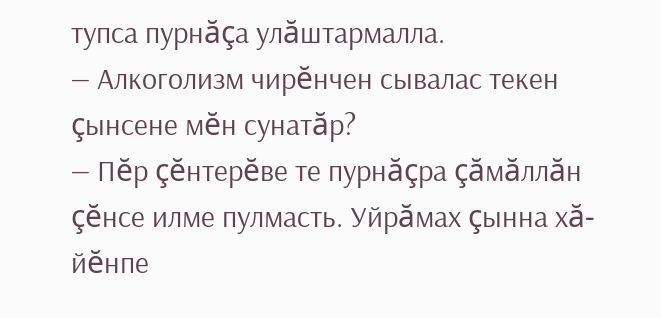тупса пурнăçа улăштармалла.
— Алкоголизм чирĕнчен сывалас текен çынсене мĕн сунатăр?
— Пĕр çĕнтерĕве те пурнăçра çăмăллăн çĕнсе илме пулмасть. Уйрăмах çынна хă-йĕнпе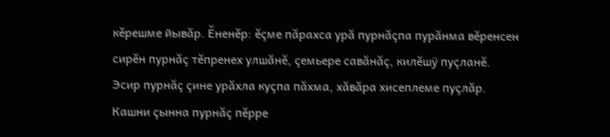кĕрешме йывăр. Ĕненĕр: ĕçме пăрахса урă пурнăçпа пурăнма вĕренсен сирĕн пурнăç тĕпренех улшăнĕ, çемьере савăнăç, килĕшÿ пуçланĕ. Эсир пурнăç çине урăхла куçпа пăхма, хăвăра хисеплеме пуçлăр. Кашни çынна пурнăç пĕрре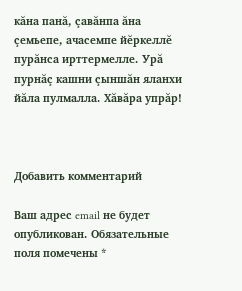кăна панă, çавăнпа ăна çемьепе, ачасемпе йĕркеллĕ пурăнса ирттермелле. Урă пурнăç кашни çыншăн яланхи йăла пулмалла. Хăвăра упрăр!



Добавить комментарий

Ваш адрес email не будет опубликован. Обязательные поля помечены *